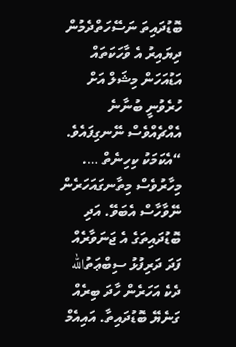ބޮޑުދައިތަ ނަސޭހަތްދެމުން ދިޔައިރު އެ ވާހަކަތައް އަޑުއަހަން މިޝަލް އަށް ހުރެވުނީ ބުނާނެ އެއްޗެއްވެސް ނޭނގިފައެވެ.
“އެކަމަކު ކިހިނެތް …. މިހާރުވެސް މިތާނގައަހަރެން ނޭވާހާސް އެބަވޭ. އަދި ބޮޑުދައިތަގެ އެ ޖަނަވާރެއް ފަދަ ދަރިފުޅު ސިބްޢަތުالله ދެކެ އަހަރެން ހާދަ ބިރެއް ގަނެޔޭ ބޮޑުދައިތާ. އައިއެމް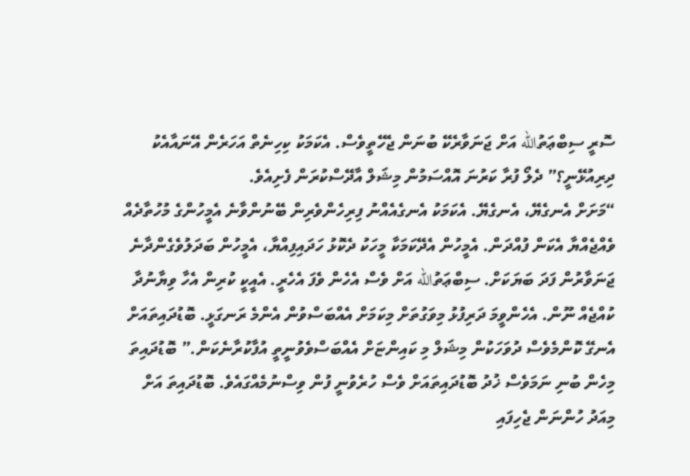ސޮރީ ސިބްޢަތުالله އަށް ޖަނަވާރެކޭ ބުނަން ޖެހޭތީވެސް. އެކަމަކު ކިހިނެތް އަހަރެން އޭނައާއެކު ދިރިއުޅޭނީ؟” ދެލޯ ފުރާ ކަރުނަ އޮއްސަމުން މިޝަލް އާދޭސްކުރަން ފެށިއެވެ.
“މަށަށް އެނގެޔޭ، އެނގެޔޭ. އެކަމަކު އެނގެއެއްނު ފިރިހެންވެރިން ބޭނުންވާނެ އެމީހުންގެ މުހުތާދެއް ވެއްޖެއްޔާ އެކަން ފުއްދަން. އެމީހުން އެދޭކަމަކާ މީހަކު ދެކޮޅު ހަދައިފިއްޔާ، އެމީހުން ބަދަލުވެގެންދާނެ ޖަނަވާރުން ފަދަ ބަޔަކަށް. ސިބްޢަތުالله އަށް ވެސް އެހެން ވެފަ އެހެރީ. އެއީކީ ކުރިން އެހާ ވިޔާނުދާ ކުއްޖެއް ނޫން. އެހެންވީމަ ދަރިފުޅު މިވަގުތަށް މިކަމަށް އެއްބަސްވުން އެންމެ ރަނގަޅީ. ބޮޑުދައިތައަށް އެނގޭ ކޮންމެވެސް ދުވަހަކުން މިޝަލް މި ކައިންޏަށް އެއްބަސްވެވުނީތީ އުފާކުރާނެކަން.” ބޮޑުދައިތަ މިހެން ބުނި ނަމަވެސް ޚުދު ބޮޑުދައިތައަށް ވެސް ހުރެވުނީ ފުން ވިސްނުމެއްގައެވެ. ބޮޑުދައިތަ އަށް މިއަދު ހުންނަން ޖެހިފައި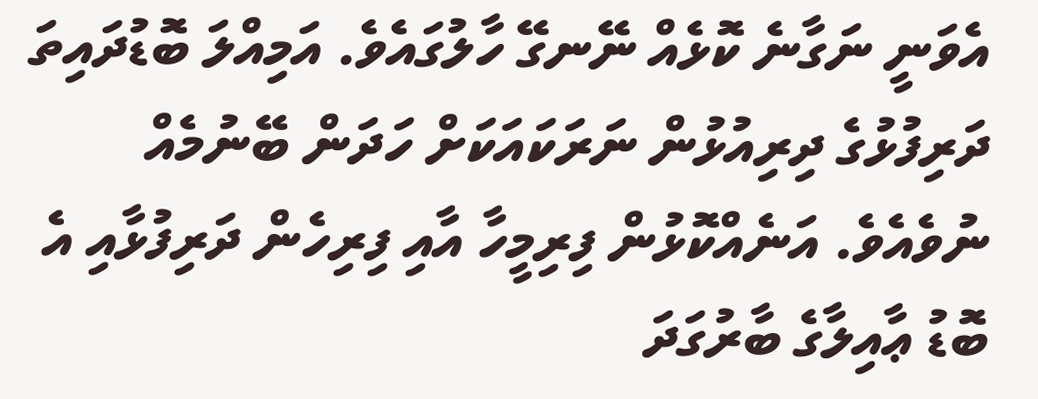އެވަނީ ނަގާނެ ކޮޅެއް ނޭނގޭ ހާލުގައެވެ. އަމިއްލަ ބޮޑުދައިތަ ދަރިފުޅުގެ ދިރިއުޅުން ނަރަކައަކަށް ހަދަން ބޭނުމެއް ނުވެއެވެ. އަނެއްކޮޅުން ފިރިމީހާ އާއި ފިރިހެން ދަރިފުޅާއި އެ ބޮޑު ޢާއިލާގެ ބާރުގަދަ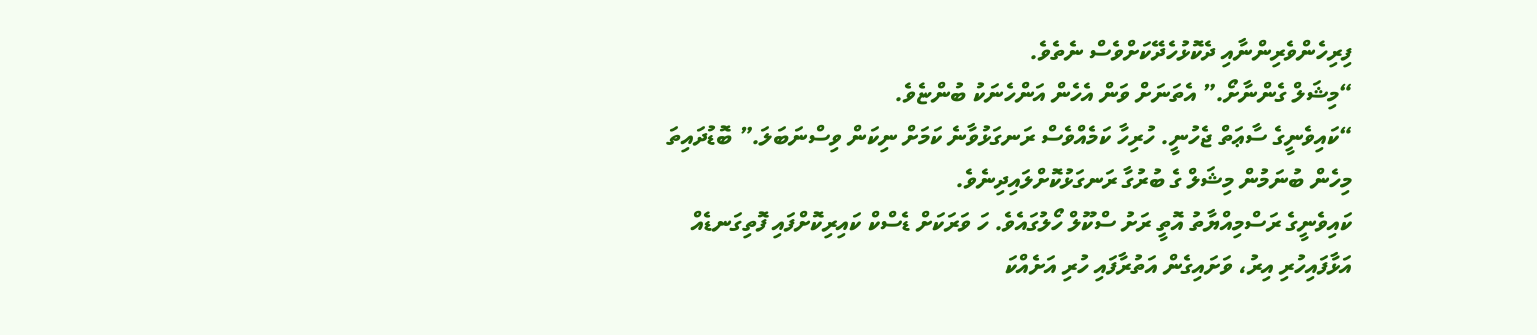ފިރިހެންވެރިންނާއި ދެކޮޅުހެދޭކަށްވެސް ނެތެވެ.
“މިޝަލް ގެންނާށޯ.” އެތަނަށް ވަން އެހެން އަންހެނަކު ބުންޏެވެ.
“ކައިވެނީގެ ސާޢަތް ޖެހުނީ. ހުރިހާ ކަމެއްވެސް ރަނގަޅުވާނެ ކަމަށް ނިކަން ވިސްނަބަލަ.” ބޮޑުދައިތަ މިހެން ބުނަމުން މިޝަލް ގެ ބުރުގާ ރަނގަޅުކޮށްލައިދިނެވެ.
ކައިވެނީގެ ރަސްމިއްޔާތު އޮތީ ރަށު ސްކޫލް ހޯލުގައެވެ. ހަ ވަރަކަށް ޑެސްކް ކައިރިކޮށްފައި ފޮތިގަނޑެއް އަޅާފައިހުރި އިރު، ވަށައިގެން އަތުރާފައި ހުރި އަށެއްކަ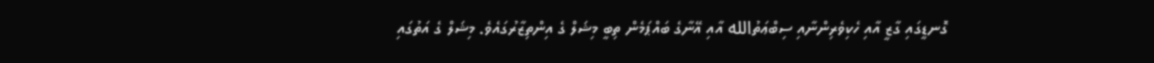ގޮނޑީގައި ގާޒީ އާއި ހެކިވެރިންނާއި ސިބްޢަތުالله އާއި އޭނާގެ ބައްޕަމެން ތިބީ މިޝަލް ގެ އިންތިޒާރުގައެވެ. މިޝަލް ގެ އަތުގައި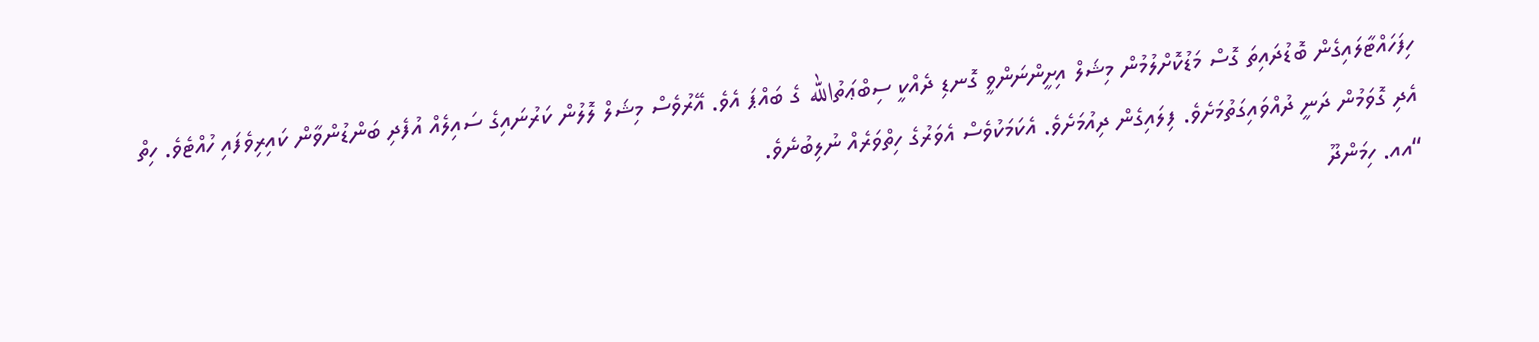ހިފަހައްޓާލައިގެން ބޮޑުދައިތަ ގޮސް މަޑުކޮށްލުމުން މިޝަލް އިށީންނަންވީ ގޮނޑި ދެއްކީ ސިބްޢަތުالله ގެ ބައްޕަ އެވެ. އޭރުވެސް މިޝަލް ލޮލުން ކަރުނައިގެ ސައިލެއް އުފެދި ބަންޑުންވާން ކައިރިވެފައި ހުއްޓެވެ. ހިތް އެދި ގޮވަމުން ދަނީ ދުއްވައިގަތުމަށެވެ. ފިލައިގެން ދިއުމަށެވެ. އެކަމަކުވެސް އެވަރުގެ ހިތްވަރެއް ނުލިބުނެވެ.
“އއ. ހިމަންދޫ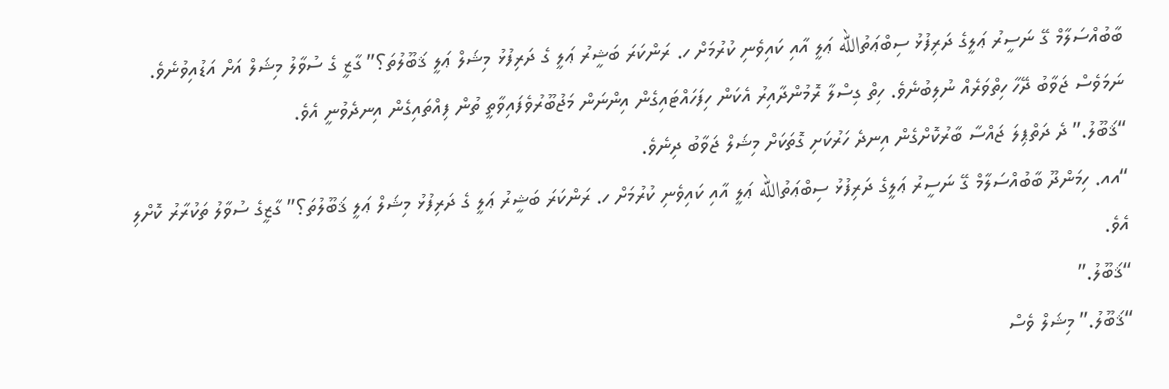ބާބުއްސަލާމް ގޭ ނަސީރު ޢަލީގެ ދަރިފުޅު ސިބްޢަތުالله ޢަލީ އާއި ކައިވެނި ކުރުމަށް ހ. ރަންކަރަ ބަޝީރު ޢަލީ ގެ ދަރިފުޅު މިޝަލް ޢަލީ ޤަބޫލުތަ؟” ގާޒީ ގެ ސުވާލު މިޝަލް އަށް އަޑުއިވުނެވެ. ނަމަވެސް ޖަވާބު ދޭހާ ހިތްވަރެއް ނުލިބުނެވެ. ހިތް ގިސްލާ ރޮމުންދާއިރު އެކަން ހިފަހައްޓައިގެން އިންނަން މަޖުބޫރުވެފައިވާތީ ތުން ފިއްތައިގެން އިނދެވުނީ އެވެ.
“ޤަބޫލު.” ދެ ދަތްޕިލަ ޖައްސާ ބާރުކޮށްގެން އިނދެ ހަރުކަށި ގޮތަކަށް މިޝަލް ޖަވާބު ދިނެވެ.
“އއ. ހިމަންދޫ ބާބުއްސަލާމް ގޭ ނަސީރު ޢަލީގެ ދަރިފުޅު ސިބްޢަތުالله ޢަލީ އާއި ކައިވެނި ކުރުމަށް ހ. ރަންކަރަ ބަޝީރު ޢަލީ ގެ ދަރިފުޅު މިޝަލް ޢަލީ ޤަބޫލުތަ؟” ގާޒީގެ ސުވާލު ތަކުރާރު ކޮށްލި އެވެ.
“ޤަބޫލު.”
“ޤަބޫލު.” މިޝަލް ވެސް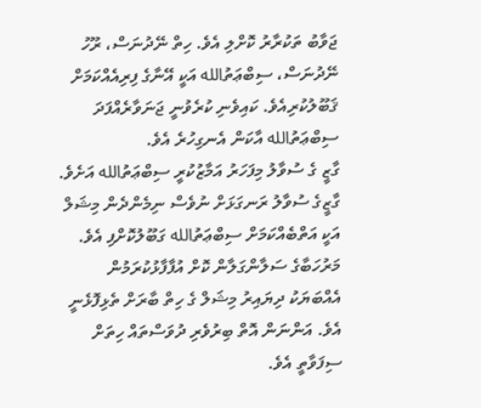ޖަވާބު ތަކުރާރު ކޮށްލި އެވެ. ހިތް ނޭދުނަސް، ރޫހު ނޭދުނަސް، ސިބްޢަތުالله އަކީ އޭނާގެ ފިރިއެއްކަމަށް ޤަބޫލުކުރިއެވެ. ކައިވެނި ކުރެވުނީ ޖަނަވާރެއްފަދަ ސިބްޢަތުالله އާކަން އެނގިހުރެ އެވެ.
ގާޒީ ގެ ސުވާލު މިފަހަރު އަމާޒުކުރީ ސިބްޢަތުالله އަށެވެ. ގާޒީގެ ސުވާލު ރަނގަޅަށް ނުވެސް ނިމެންދެން މިޝަލް އަކީ އަތްބެއްކަމަށް ސިބްޢަތުالله ގަބޫލުކޮށްފި އެވެ. މަރުހަބާގެ ސަލާންގަލާން ކޮށް އުފާފާޅުކުރަމުން އެއްބަޔަކު ދިޔައިރު މިޝަލް ގެ ހިތް ބާރަށް ތެޅިފޮޅެނީ އެވެ. އަންނަން އޮތް ބިރުވެރި ދުވަސްތައް ހިތަށް ސިފަވާތީ އެވެ.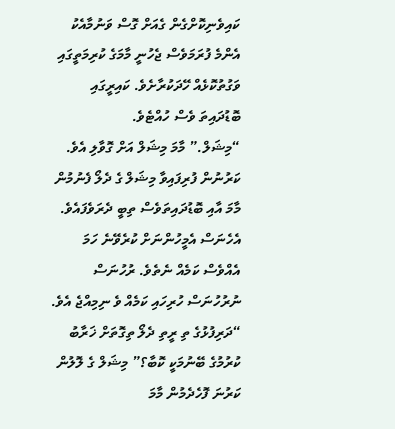ކައިވެނިކޮށްގެން ގެއަށް ގޮސް ވަނުމާއެކު އެންމެ ފުރަމަވެސް ޖެހުނީ މާމަގެ ކުރިމަތީގައި ވަގުތުކޮޅެއް ހޭދަކުރާށެވެ. ކައިރީގައި ބޮޑުދައިތަ ވެސް ހުއްޓެވެ.
“މިޝަލް.” މާމަ މިޝަލް އަށް ގޮވާލި އެވެ. ކަރުނުން ފުރިފައިވާ މިޝަލް ގެ ދެލޯ ފެނުމުން މާމަ އާއި ބޮޑުދައިތަވެސް ތިބީ ދެރަވެފައެވެ. އެހެނަސް އެމީހުންނަށް ކުރެވޭނެ ހަމަ އެއްވެސް ކަމެއް ނެތެވެ. ރުހުނަސް ނުރުހުނަސް ހުރިހައި ކަމެއް ވެ ނިމިއްޖެ އެވެ.
“ދަރިފުޅުގެ ތި ރީތި ދެލޯ ތިގޮތަށް ޚަރާބު ކުރުމުގެ ބޭނުމަކީ ކޮބާ؟” މިޝަލް ގެ ލޮލުން ކަރުނަ ފޮހެދެމުން މާމަ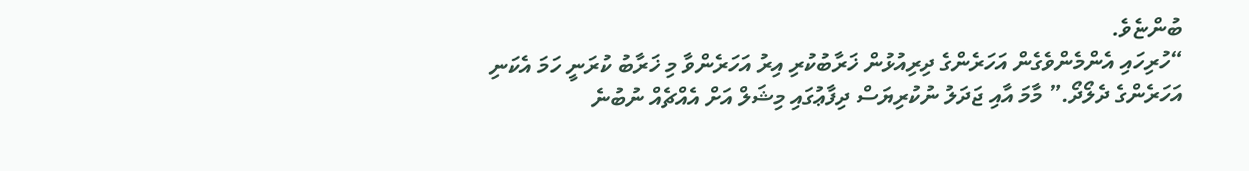ބުންޏެވެ.
“ހުރިހައި އެންމެންވެގެން އަހަރެންގެ ދިރިއުޅުން ޚަރާބުކުރި އިރު އަހަރެންވާ މި ޚަރާބު ކުރަނީ ހަމަ އެކަނި އަހަރެންގެ ދެލޯދޯ.” މާމަ އާއި ޖަދަލު ނުކުރިޔަސް ދިފާޢުގައި މިޝަލް އަށް އެއްޗެއް ނުބުނެ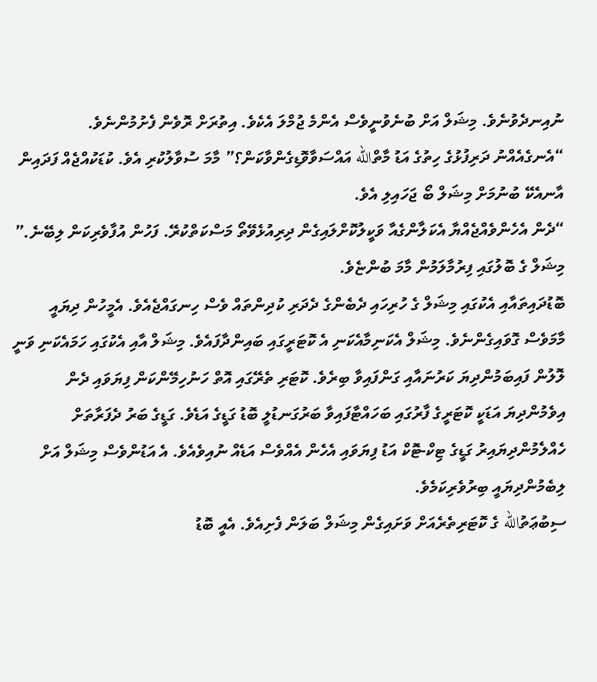ނުއިނދެވުނެވެ. މިޝަލް އަށް ބުނެވުނީވެސް އެންމެ ޖުމްލަ އެކެވެ. އިތުރަށް ރޮވެން ފެށުމުންނެވެ.
“އެނގެއެއްނު ދަރިފުޅުގެ ހިތުގެ އަޑު މާތްالله އައްސަވާވޮޑިގެންވާކަން؟” މާމަ ސުވާލުކުރި އެވެ. ކުޑަކުއްޖެއް ފަދައިން އާނއެކޭ ބުނުމަށް މިޝަލް ބޯ ޖަހައިލި އެވެ.
“ދެން އެހެންވެއްޖެއްޔާ އެކަލާންގެއާ ވަކީލުކޮށްލައިގެން ދިރިއުޅެވޭތޯ މަސްކަތްކުރޭ. ފަހުން އުފާވެރިކަން ލިބޭނެ.” މިޝަލް ގެ ބޮލުގައި ފިރުމާލަމުން މާމަ ބުންޏެވެ.
ބޮޑުދައިތައާއި އެކުގައި މިޝަލް ގެ ހުރިހައި ދެބެންގެ ދެދަރި ކުދިންތައް ވެސް ހިނގައްޖެއެވެ. އެމީހުން ދިޔައީ މާމަވެސް ގޮވައިގެންނެވެ. މިޝަލް އެކަނިމާއެކަނި އެ ކޮޓަރީގައި ބައިންދާފައެވެ. މިޝަލް އާއި އެކުގައި ހަމައެކަނި ވަނީ ލޮލުން ފައިބަމުންދިޔަ ކަރުނައާއި ގަންފައިވާ ބިރެވެ. ކޮޓަރި ތެރޭގައި އޮތް ހަނުހިމޭންކަން ފިޔަވައި ދެން އިވެމުންދިޔަ އަޑަކީ ކޮޓަރީގެ ފާރުގައި ބަހައްޓާފައިވާ ބަރުގަނޑުލީ ބޮޑު ގަޑީގެ އަޑެވެ. ގަޑީގެ ބަރު ދެފަރާތަށް ހެއްލެމުންދިޔައިރު ގަޑީގެ ޓިކް-ޓޮކް އަޑު ފިޔަވައި އެހެން އެއްވެސް އަޑެއް ނުއިވެއެވެ. އެ އަޑުންވެސް މިޝަލް އަށް ލިބެމުންދިޔައީ ބިރުވެރިކަމެވެ.
ސިބުޢަތުالله ގެ ކޮޓަރިތެރެއަށް ވަށައިގެން މިޝަލް ބަލަން ފެށިއެވެ. އެއީ ބޮޑު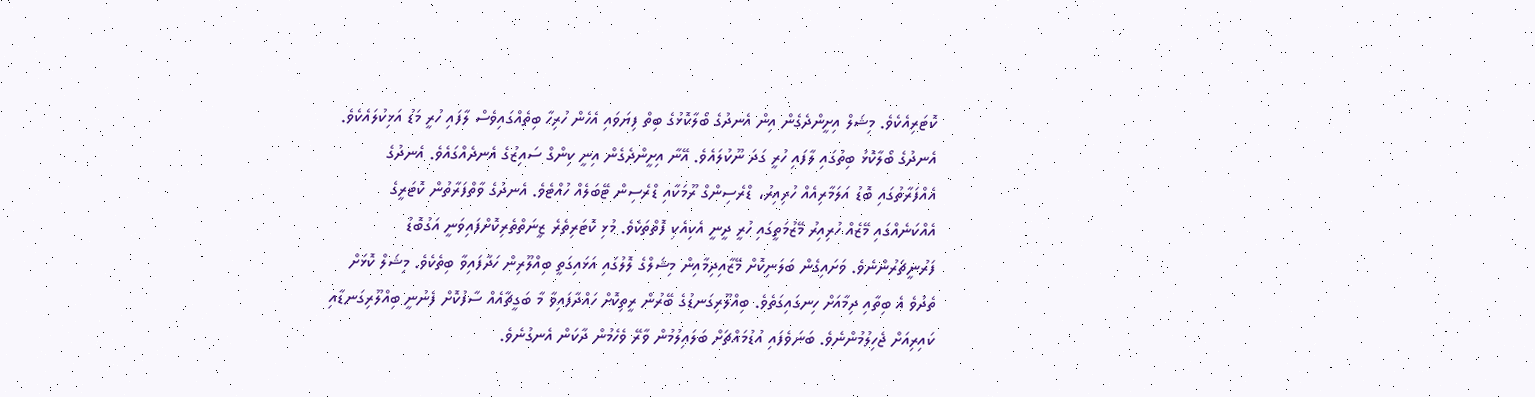ކޮޓަރިއެކެވެ. މިޝަލް އިށީންދެގެން އިން އެނދުގެ ބޯލާކޮޅުގެ ބިތް ފިޔަވައި އެހެން ހުރިހާ ބިތެއްގައިވެސް ލާފައި ހުރީ މަޑު އަޅިކުލައެކެވެ. އެނދުގެ ބޯލާކޮޅު ބިތުގައި ލާފައި ހުރީ ގަދަ ނޫކުލައެވެ. އޭނާ އިށީންދެގެން އިނީ ކިންގް ސައިޒުގެ އެނދެއްގައެވެ. އެނދުގެ އެއްފަރާތުގައި ބޮޑު އަލަމާރިއެއް ހުރިއިރު، ޑްރެސިންގް ރޫމަކާއި ޑްރެސިން ޓޭބަލެއް ހުއްޓެވެ. އެނދުގެ ވާތްފަރާތުން ކޮޓަރީގެ އެއްކަނެއްގައި މޭޒެއް ހުރިއިރު މޭޒުމަތީގައި ހުރީ ދީނީ އެކިއެކި ފޮތްތަކެވެ. މުޅި ކޮޓަރިތެރެ ޒީނަތްތެރިކޮށްފައިވަނީ އަގުބޮޑު ފަރުނީޗަރުންނެވެ. ވަށައިގެން ބަލަނިކޮށް މޭޒާއިދިމާއިން މިޝަލްގެ ލޮލުގައި އަޅައިގަތީ ބިއްލޫރިން ހަދާފައިވާ ބިތެކެވެ. މިޝަލް ކޮޅަށް ތެދުވެ އެ ބިތާއި ދިމާއަށް ހިނގައިގަތެވެ. ބިއްލޫރިގަނޑުގެ ބޭރުން ރީތިކޮށް ހައްދާފައިވާ މާ ބަގީޗާއެއް ސާފުކޮށް ފެނުނީ ބިއްލޫރިގަނޑާއި ކައިރިއަށް ޖެހިލުމުންނެވެ. ބަނަވެފައި އުޑުމައްޗަށް ބަލައިލުމުން ވާރޭ ވެހެމުން ދާކަން އެނގުނެވެ.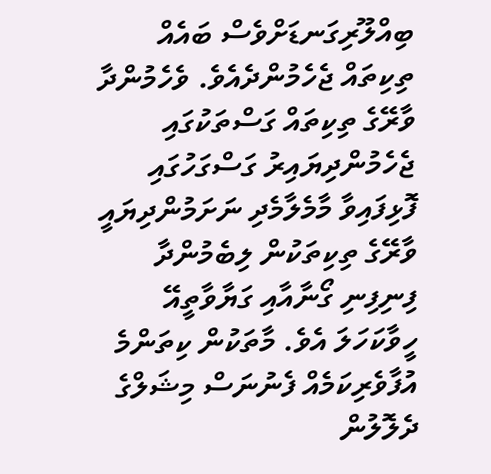ބިއްލޫރިގަނޑަށްވެސް ބައެއް ތިކިތައް ޖެހެމުންދެއެވެ. ވެހެމުންދާ ވާރޭގެ ތިކިތައް ގަސްތަކުގައި ޖެހެމުންދިޔައިރު ގަސްގަހުގައި ފޮޅިފައިވާ މާމެލާމެދި ނަށަމުންދިޔައީ ވާރޭގެ ތިކިތަކުން ލިބެމުންދާ ފިނިފިނި ގޯނާއާއި ގަޔާވާތީއޭ ހީވާކަހަލަ އެވެ. މާތަކުން ކިތަންމެ އުފާވެރިކަމެއް ފެނުނަސް މިޝަލްގެ ދެލޮލުން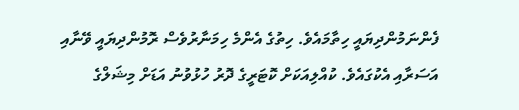ފެންނަމުންދިޔައީ ހިތާމައެވެ. ހިތުގެ އެންމެ ހިމަނާރުވެސް ރޮމުންދިޔައީ ވޭނާއި އަސަރާއި އެކުގައެވެ. ކުއްލިއަކަށް ކޮޓަރީގެ ދޮރު ހުޅުވުނު އަޑަށް މިޝަލްގެ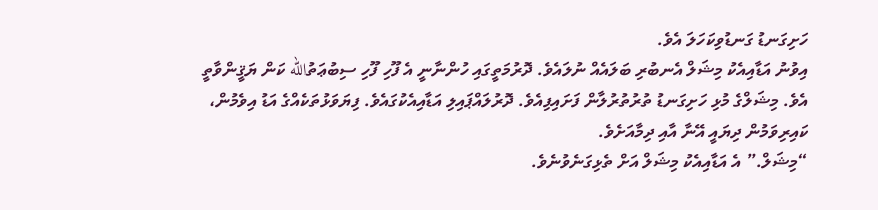ހަށިގަނޑު ގަނޑުވިކަހަލަ އެވެ.
އިވުނު އަޑާއިއެކު މިޝަލް އެނބުރި ބަލައެއް ނުލައެވެ. ދޮރުމަތީގައި ހުންނާނީ އެ ފޫހި ފޫހި ސިބުޢަތުالله ކަން ޔަޤީންވާތީ އެވެ. މިޝަލްގެ މުޅި ހަށިގަނޑު ތުރުތުރުލާން ފަށައިފިއެވެ. ދޮރުލައްޕައިލި އަޑާއިއެކުގައެވެ. ފިޔަވަޅުތަކެއްގެ އަޑު އިވެމުން، ކައިރިވަމުން ދިޔައީ އޭނާ އާއި ދިމާއަށެވެ.
“މިޝަލް.” އެ އަޑާއިއެކު މިޝަލް އަށް ތެޅިގަނެވުނެވެ.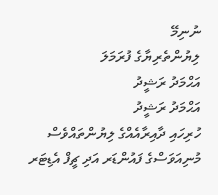ނުނިމޭ
ލިޔުންތެރިޔާގެ ފުރަމަލަ
އަޙްމަދު ރަޝީދު
އަޙްމަދު ރަޝީދު
ހުރިހައި ދާއިރާއެއްގެ ލިޔުންތައްވެސް މުނިއަވަސްގެ ފައުންޑަރ އަދި ޗީފް އެޑިޓަރ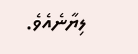ލިޔާނެއެވެ.